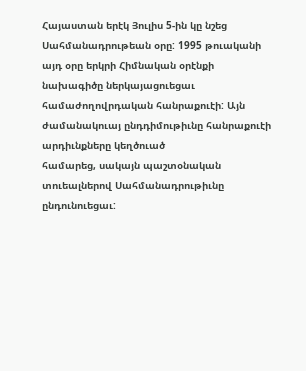Հայաստան երէկ Յուլիս 5-ին կը նշեց Սահմանադրութեան օրը: 1995 թուականի այդ օրը երկրի Հիմնական օրէնքի նախագիծը ներկայացուեցաւ համաժողովրդական հանրաքուէի: Այն ժամանակուայ ընդդիմութիւնը հանրաքուէի արդիւնքները կեղծուած
համարեց, սակայն պաշտօնական տուեալներով Սահմանադրութիւնը ընդունուեցաւ: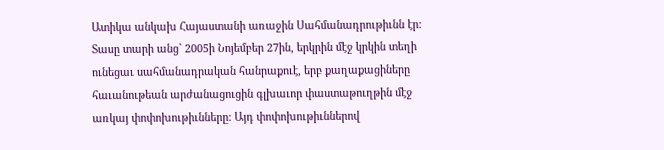Ատիկա անկախ Հայաստանի առաջին Սահմանադրութիւնն էր:
Տասը տարի անց` 2005ի Նոյեմբեր 27ին, երկրին մէջ կրկին տեղի ունեցաւ սահմանադրական հանրաքուէ, երբ քաղաքացիները հաւանութեան արժանացուցին գլխաւոր փաստաթուղթին մէջ առկայ փոփոխութիւնները: Այդ փոփոխութիւններով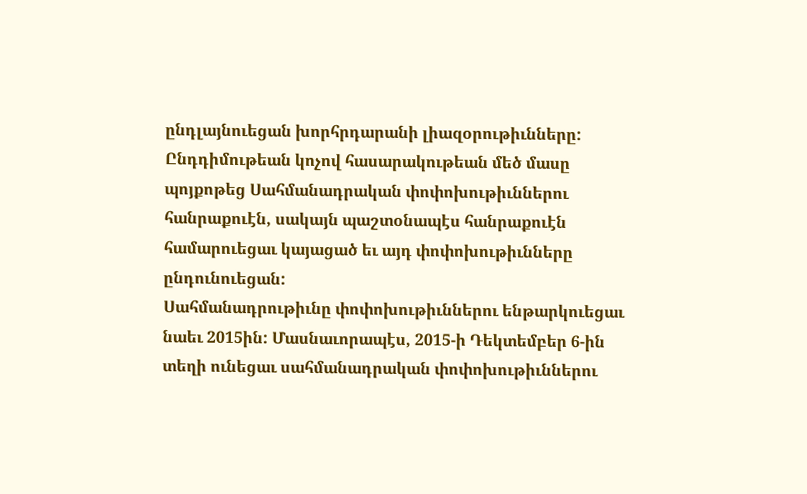ընդլայնուեցան խորհրդարանի լիազօրութիւնները: Ընդդիմութեան կոչով հասարակութեան մեծ մասը պոյքոթեց Սահմանադրական փոփոխութիւններու հանրաքուէն, սակայն պաշտօնապէս հանրաքուէն համարուեցաւ կայացած եւ այդ փոփոխութիւնները ընդունուեցան:
Սահմանադրութիւնը փոփոխութիւններու ենթարկուեցաւ նաեւ 2015ին: Մասնաւորապէս, 2015-ի Դեկտեմբեր 6-ին տեղի ունեցաւ սահմանադրական փոփոխութիւններու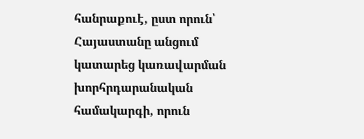հանրաքուէ, ըստ որուն՝ Հայաստանը անցում կատարեց կառավարման խորհրդարանական համակարգի, որուն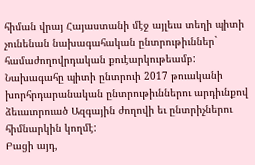հիման վրայ Հայաստանի մէջ այլեւս տեղի պիտի չունենան նախագահական ընտրութիւններ` համաժողովրդական քուէարկութեամբ: Նախագահը պիտի ընտրուի 2017 թուականի խորհրդարանական ընտրութիւններու արդիւնքով ձեւաւորուած Ազգային ժողովի եւ ընտրիչներու հիմնարկին կողմէ:
Բացի այդ,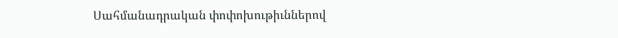Սահմանադրական փոփոխութիւններով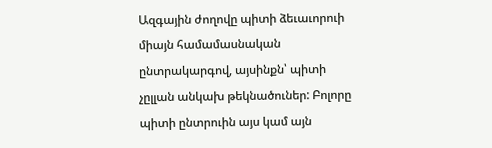Ազգային ժողովը պիտի ձեւաւորուի միայն համամասնական ընտրակարգով, այսինքն՝ պիտի չըլլան անկախ թեկնածուներ: Բոլորը պիտի ընտրուին այս կամ այն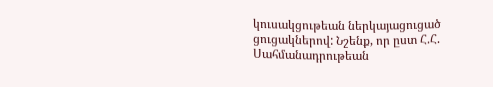կուսակցութեան ներկայացուցած ցուցակներով: Նշենք, որ ըստ Հ.Հ. Սահմանադրութեան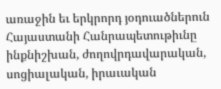առաջին եւ երկրորդ յօդուածներուն Հայաստանի Հանրապետութիւնը ինքնիշխան, ժողովրդավարական, սոցիալական, իրաւական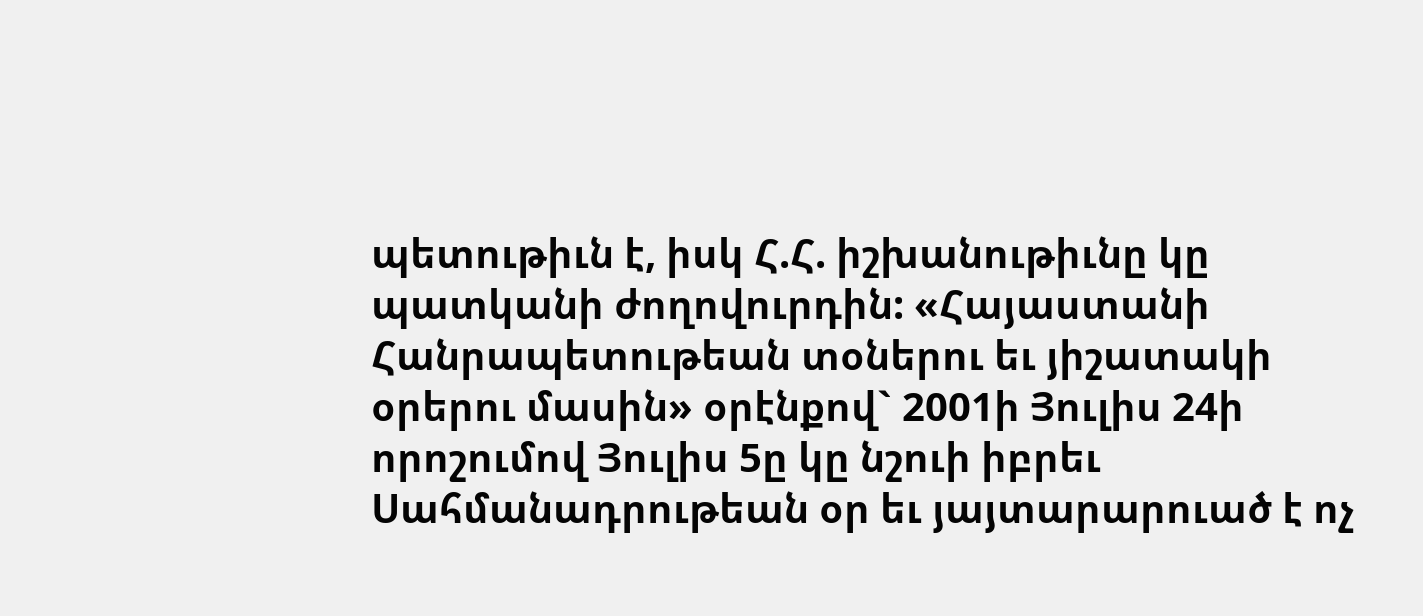պետութիւն է, իսկ Հ.Հ. իշխանութիւնը կը պատկանի ժողովուրդին: «Հայաստանի Հանրապետութեան տօներու եւ յիշատակի օրերու մասին» օրէնքով` 2001ի Յուլիս 24ի որոշումով Յուլիս 5ը կը նշուի իբրեւ Սահմանադրութեան օր եւ յայտարարուած է ոչ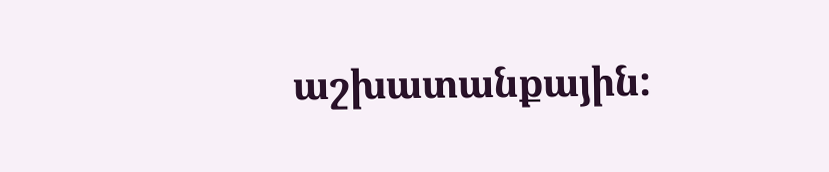աշխատանքային: